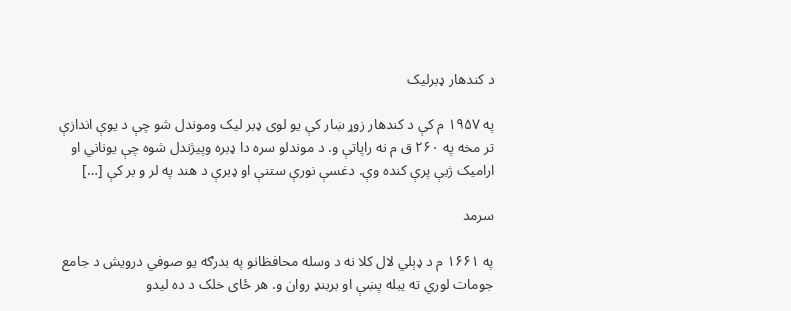د کندهار ډبرليک

په ۱۹۵۷ م کې د کندهار زوړ ښار کې يو لوی ډبر ليک وموندل شو چې د يوې اندازې تر مخه په ۲۶۰ ق م نه راپاتې و. د موندلو سره دا ډبره وپيژندل شوه چې يوناني او اراميک ژبې پرې کنده وې. دغسې نورې ستنې او ډبرې د هند په لر و بر کې […]

سرمد

په ۱۶۶۱ م د ډېلي لال کلا نه د وسله محافظانو په بدرګه يو صوفي درويش د جامع جومات لوري ته يبله پښې او بربنډ روان و. هر ځای خلک د ده ليدو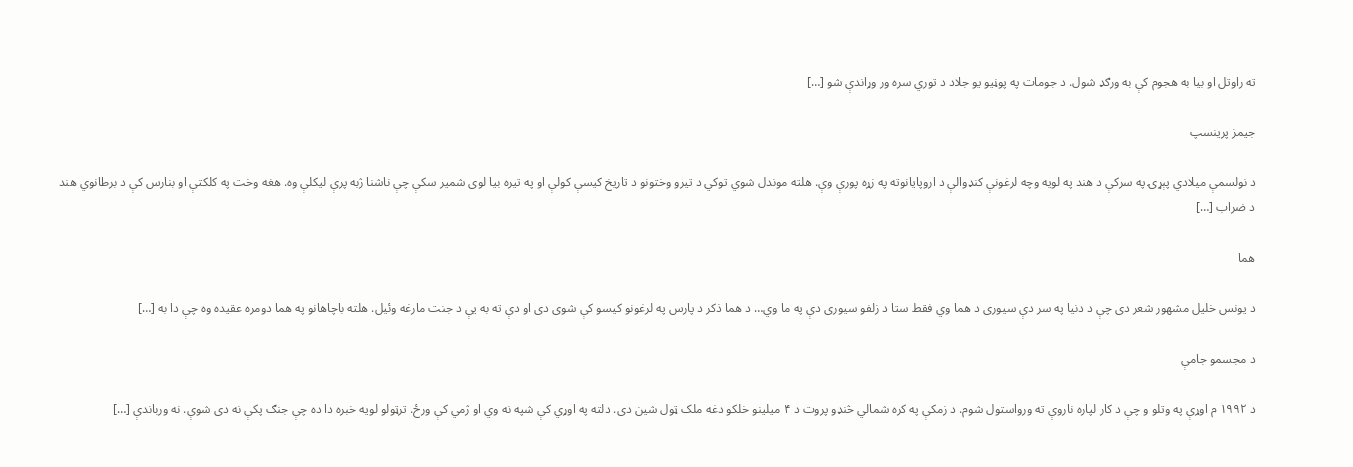ته راوتل او بيا به هجوم کې به ورګډ شول. د جومات په پوڼيو يو جلاد د توري سره ور وړاندې شو […]

جيمز پرينسپ

د نولسمې ميلادي پېړۍ په سرکې د هند په لويه وچه لرغونې کنډوالې د اروپايانوته په زړه پورې وې. هلته موندل شوي توکي د تيرو وختونو د تاريخ کيسې کولې او په تيره بيا لوی شمير سکې چې ناشنا ژبه پرې ليکلې وه. هغه وخت په کلکتې او بنارس کې د برطانوي هند د ضراب […]

هما

د یونس خلیل مشهور شعر دی چې د دنیا په سر دې سیوری د هما وي فقط ستا د زلفو سیوری دې په ما وي… د هما ذکر د پارس په لرغونو کيسو کې شوی دی او دې ته به يې د جنت مارغه وئيل. هلته باچاهانو په هما دومره عقيده وه چې دا به […]

د مجسمو جامې

د ۱۹۹۲ م اوړې په وتلو و چې د کار لپاره ناروې ته ورواستول شوم. د زمکې په کره شمالي څنډو پروت د ۴ ميلينو خلکو دغه ملک ټول شين دی. دلته په اوړي کې شپه نه وي او ژمي کې ورځ. ترټولو لويه خبره دا ده چې جنګ پکې نه دی شوې. نه ورباندې […]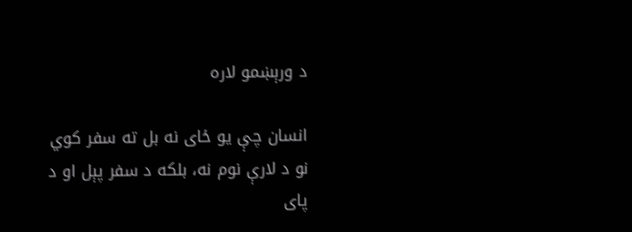د ورېښمو لاره

انسان چې يو ځای نه بل ته سفر کوي نو د لارې نوم نه، بلکه د سفر پېل او د پای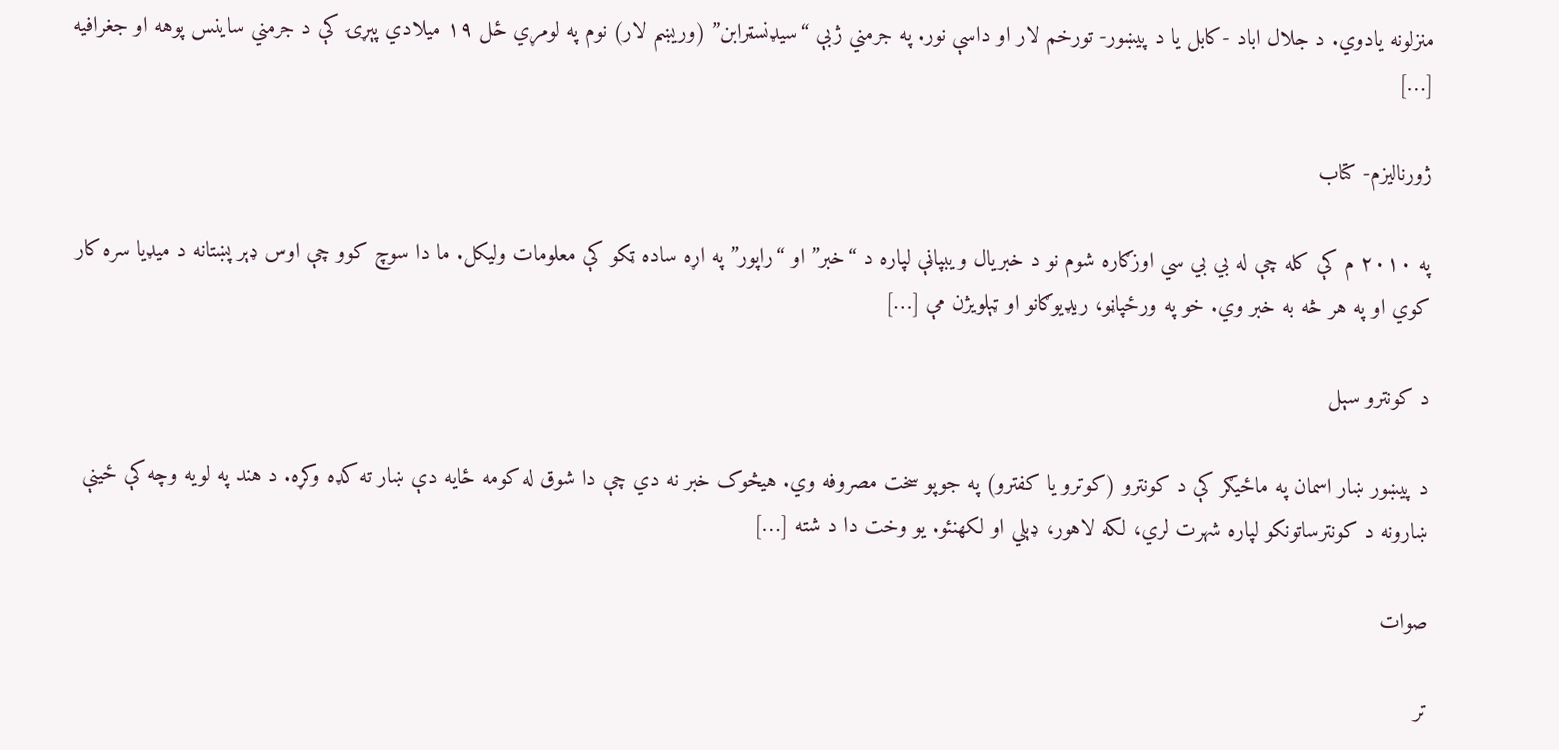منزلونه يادوي. د جلال اباد -کابل يا د پيښور- تورخم لار او داسې نور. په جرمني ژبې “سيډنسټرابن” (وريښم لار) نوم په لومړي ځل ۱۹ ميلادي پېړۍ کې د جرمني ساينس پوهه او جغرافيه […]

ژورناليزم- کتاب

په ۲۰۱۰ م کې کله چې له بي بي سي اوزګاره شوم نو د خبريال ويبپاڼې لپاره د “خبر” او “راپور” په اړه ساده ټکو کې معلومات وليکل. ما دا سوچ کوو چې اوس ډېر پښتانه د ميډيا سره کار کوي او په هر څه به خبر وي. خو په ورځپاڼو، ريډيوګانو او ټېلويژن مې […]

د کونترو سېل

د پيښور ښار اسمان په ماځيګر کې د کونترو (کوترو يا کفترو) په جوپو سخت مصروفه وي. هيڅوک خبر نه دي چې دا شوق له کومه ځايه دې ښار ته کډه وکړه. د هند په لويه وچه کې ځينې ښارونه د کونترساتونکو لپاره شهرت لري، لکه لاهور، ډېلي او لکهنئو. يو وخت دا د شته […]

صوات

تر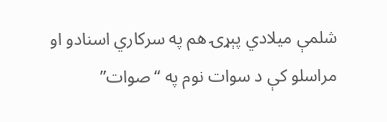شلمې ميلادي پېړۍ هم په سرکاري اسنادو او مراسلو کې د سوات نوم په “صوات”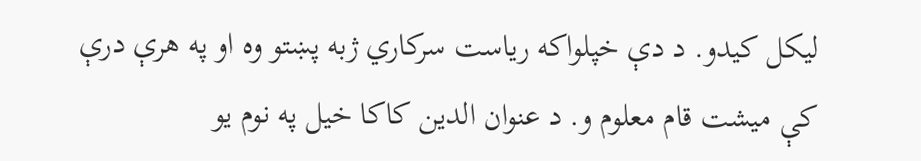ليکل کيدو. د دې خپلواکه رياست سرکاري ژبه پښتو وه او په هرې درې کې ميشت قام معلوم و. د عنوان الدين کاکا خيل په نوم يو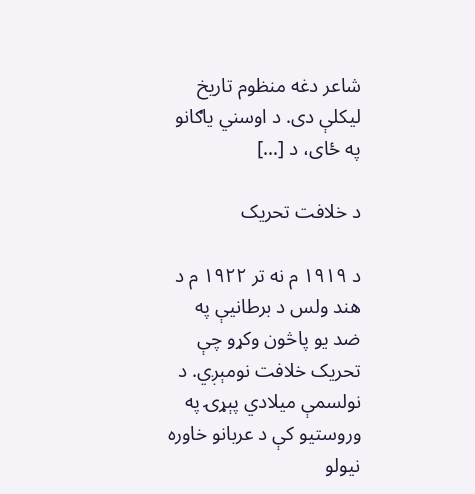شاعر دغه منظوم تاريخ ليکلې دی. د اوسني ياګانو په ځای، د […]

د خلافت تحريک

د ۱۹۱۹ م نه تر ۱۹۲۲ م د هند ولس د برطانيې په ضد يو پاڅون وکړو چې تحريک خلافت نومېږي. د نولسمې ميلادي پېړۍ په وروستيو کې د عربانو خاوره نيولو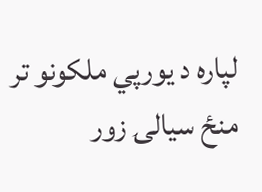لپاره د يورپي ملکونو تر منځ سيالۍ زور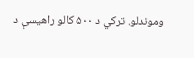وموندلو. ترکي د ۵۰۰ کالو راهيسې د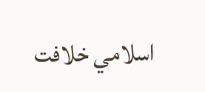اسلامي خلافت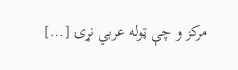مرکز و چې ټوله عربي نړۍ […]